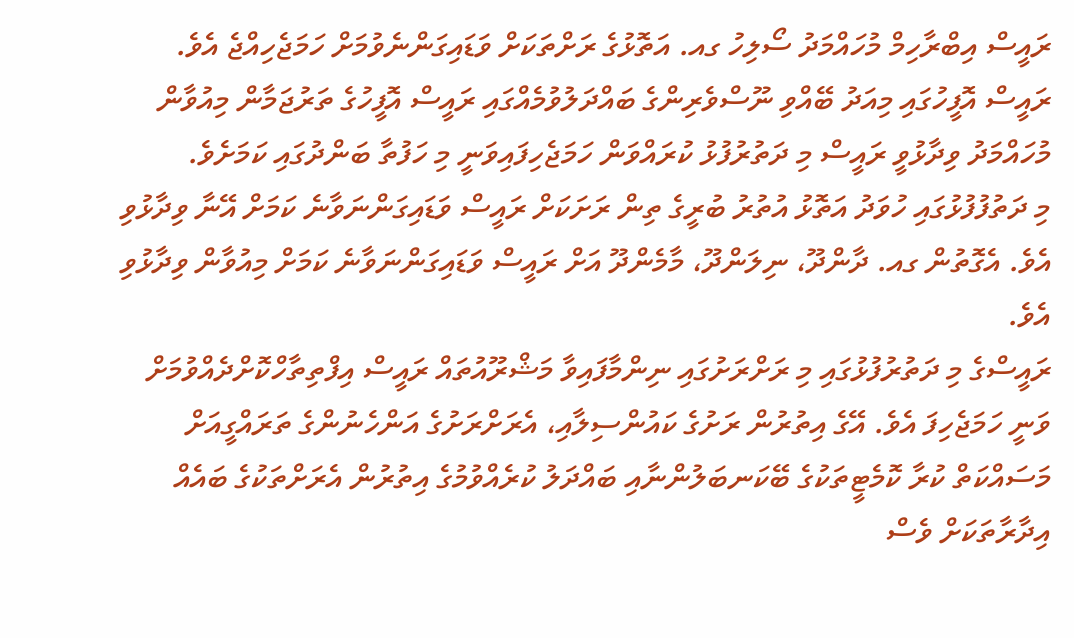ރައީސް އިބްރާހިމް މުހައްމަދު ސޯލިހު ގއ. އަތޮޅުގެ ރަށްތަކަށް ވަޑައިގަންނެވުމަށް ހަމަޖެހިއްޖެ އެވެ.
ރައީސް އޮފީހުގައި މިއަދު ބޭއްވި ނޫސްވެރިންގެ ބައްދަލުވުމެއްގައި ރައީސް އޮފީހުގެ ތަރުޖަމާން މިއުވާން މުހައްމަދު ވިދާޅުވީ ރައީސް މި ދަތުރުފުޅު ކުރައްވަން ހަމަޖެހިފައިވަނީ މި ހަފުތާ ބަންދުގައި ކަމަށެވެ.
މި ދަތުފުފުޅުގައި ހުވަދު އަތޮޅު އުތުރު ބުރީގެ ތިން ރަށަކަށް ރައީސް ވަޑައިގަންނަވާނެ ކަމަށް އޭނާ ވިދާޅުވި އެވެ. އެގޮތުން ގއ. ދާންދޫ، ނިލަންދޫ، މާމެންދޫ އަށް ރައީސް ވަޑައިގަންނަވާނެ ކަމަށް މިއުވާން ވިދާޅުވި އެވެ.
ރައީސްގެ މި ދަތުރުފުޅުގައި މި ރަށްރަށުގައި ނިންމާފައިވާ މަޝްރޫއުތައް ރައީސް އިފްތިތާހްކޮށްދެއްވުމަށް ވަނީ ހަމަޖެހިފަ އެވެ. އޭގެ އިތުރުން ރަށުގެ ކައުންސިލާއި، އެރަށްރަށުގެ އަންހެނުންގެ ތަރައްގީއަށް މަސައްކަތް ކުރާ ކޮމެޓީތަކުގެ ބޭކަނބަލުންނާއި ބައްދަލު ކުރެއްވުމުގެ އިތުރުން އެރަށްތަކުގެ ބައެއް އިދާރާތަކަށް ވެސް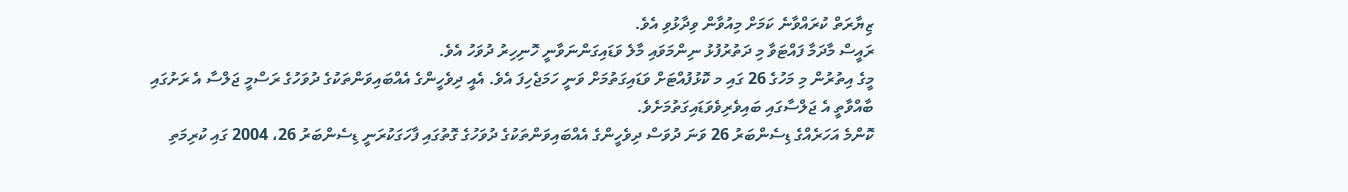ޒިޔާރަތް ކުރައްވާނެ ކަމަށް މިއުވާން ވިދާޅުވި އެވެ.
ރައީސް މާދަމާ ފައްޓަވާ މި ދަތުރުފުޅު ނިންމަވައި މާލެ ވަޑައިގަންނަވާނީ ހޮނިހިރު ދުވަހު އެވެ.
މީގެ އިތުރުން މި މަހުގެ 26 ގައި މ ކޮޅުފުއްޓަށް ވަޑައިގަތުމަށް ވަނީ ހަމަޖެހިފަ އެވެ. އެއީ ދިވެހީންގެ އެއްބައިވަންތަކުގެ ދުވަހުގެ ރަސްމީ ޖަލްސާ އެ ރަށުގައި ބާއްވާތީ އެ ޖަލްސާގައި ބައިވެރިވެވަޑައިގަތުމަށެވެ.
ކޮންމެ އަހަރެއްގެ ޑިސެންބަރު 26 ވަނަ ދުވަސް ދިވެހީންގެ އެއްބައިވަންތަކުގެ ދުވަހުގެ ގޮތުގައި ފާހަގަކުރަނީ ޑިސެންބަރު 26، 2004 ގައި ކުރިމަތި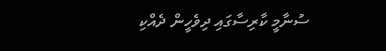ސުނާމީ ކާރިސާގައި ދިވެހީން ދެއްކި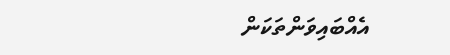އެއްބައިވަންތަކަން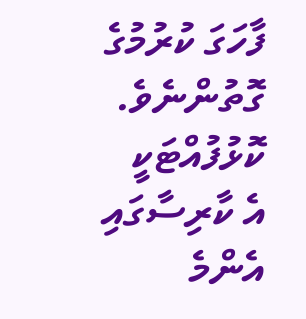ފާހަގަ ކުރުމުގެ ގޮތުންނެވެ. ކޮޅުފުއްޓަކީ އެ ކާރިސާގައި އެންމެ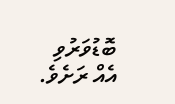ބޮޑުވަރުވި އެއް ރަށެވެ.